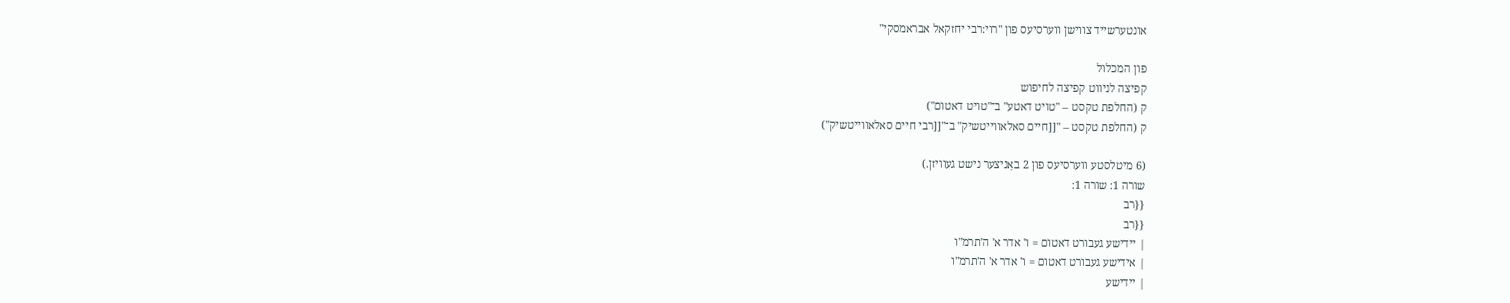אונטערשייד צווישן ווערסיעס פון "רוי:רבי יחזקאל אבראמסקי"

פון המכלול
קפיצה לניווט קפיצה לחיפוש
ק (החלפת טקסט – "טויט דאטע" ב־"טויט דאטום")
ק (החלפת טקסט – "[[חיים סאלאווייטשיק" ב־"[[רבי חיים סאלאווייטשיק")

(6 מיטלסטע ווערסיעס פון 2 באַניצער נישט געוויזן.)
שורה 1: שורה 1:
{{רב
{{רב
| יידישע געבורט דאטום = ו' אדר א' ה'תרמ"ו
| אידישע געבורט דאטום = ו' אדר א' ה'תרמ"ו
| יידישע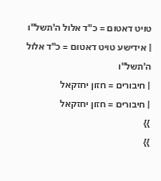טויט דאטום = כ"ד אלול ה'תשל"ו
| אידישע טויט דאטום = כ"ד אלול ה'תשל"ו
| חיבורים = חזון יחזקאל
| חיבורים = חזון יחזקאל
}}
}}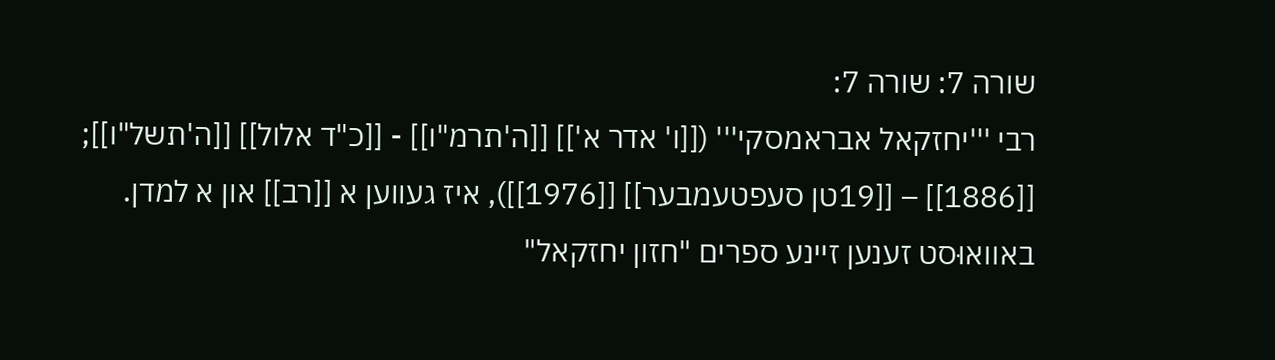שורה 7: שורה 7:
רבי '''יחזקאל אבראמסקי''' ([[ו' אדר א']] [[ה'תרמ"ו]] - [[כ"ד אלול]] [[ה'תשל"ו]];  [[1886]] – [[19טן סעפטעמבער]] [[1976]]), איז געווען א [[רב]] און א למדן. באוואוּסט זענען זיינע ספרים "חזון יחזקאל"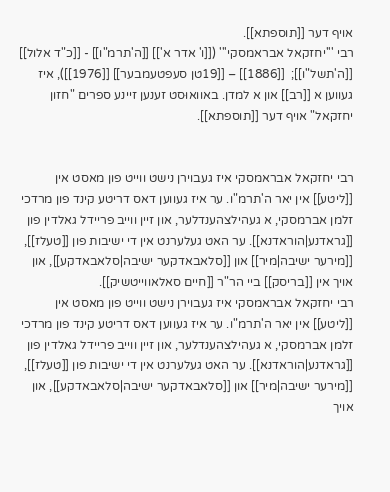אויף דער [[תוספתא]].
רבי '''יחזקאל אבראמסקי''' ([[ו' אדר א']] [[ה'תרמ"ו]] - [[כ"ד אלול]] [[ה'תשל"ו]];  [[1886]] – [[19טן סעפטעמבער]] [[1976]]), איז געווען א [[רב]] און א למדן. באוואוּסט זענען זיינע ספרים "חזון יחזקאל" אויף דער [[תוספתא]].


רבי יחזקאל אבראמסקי איז געבוירן נישט ווייט פון מאסט אין [[ליטע]] אין יאר ה'תרמ"ו. ער איז געווען דאס דריטע קינד פון מרדכי זלמן אברמסקי, א געהילצהענדלער, און זיין ווייב פריידל גאלדין פון [[גראדנע|הוראדנא]]. ער האט געלערנט אין די ישיבות פון [[טעלז]], [[מירער ישיבה|מיר]] און [[סלאבאדקער ישיבה|סלאבאדקע]], און אויך אין [[בריסק]] ביי הר"ר [[חיים סאלאווייטשיק]].
רבי יחזקאל אבראמסקי איז געבוירן נישט ווייט פון מאסט אין [[ליטע]] אין יאר ה'תרמ"ו. ער איז געווען דאס דריטע קינד פון מרדכי זלמן אברמסקי, א געהילצהענדלער, און זיין ווייב פריידל גאלדין פון [[גראדנע|הוראדנא]]. ער האט געלערנט אין די ישיבות פון [[טעלז]], [[מירער ישיבה|מיר]] און [[סלאבאדקער ישיבה|סלאבאדקע]], און אויך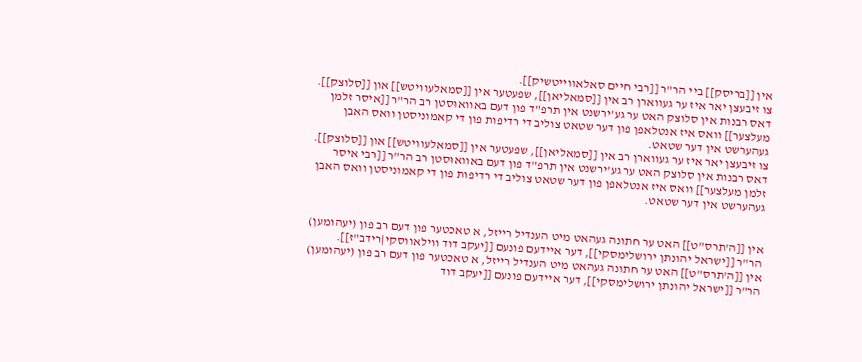אין [[בריסק]] ביי הר"ר [[רבי חיים סאלאווייטשיק]].
צו זיבעצן יאר איז ער געווארן רב אין [[סמאליאן]], שפעטער אין [[סמאלעוויטש]] און [[סלוצק]]. דאס רבנות אין סלוצק האט ער גע'ירשנט אין תרפ"ד פון דעם באוואוּסטן רב הר"ר [[איסר זלמן מעלצער]] וואס איז אנטלאפן פון דער שטאט צוליב די רדיפות פון די קאמוניסטן וואס האבן געהערשט אין דער שטאט.
צו זיבעצן יאר איז ער געווארן רב אין [[סמאליאן]], שפעטער אין [[סמאלעוויטש]] און [[סלוצק]]. דאס רבנות אין סלוצק האט ער גע'ירשנט אין תרפ"ד פון דעם באוואוּסטן רב הר"ר [[רבי איסר זלמן מעלצער]] וואס איז אנטלאפן פון דער שטאט צוליב די רדיפות פון די קאמוניסטן וואס האבן געהערשט אין דער שטאט.


אין [[ה'תרס"ט]] האט ער חתונה געהאט מיט הענדיל רייזל, א טאכטער פון דעם רב פון (יעהומען) הר"ר [[ישראל יהונתן ירושלימסקי]], דער איידעם פונעם [[יעקב דוד ווילאווסקי|רידב"ז]].
אין [[ה'תרס"ט]] האט ער חתונה געהאט מיט הענדיל רייזל, א טאכטער פון דעם רב פון (יעהומען) הר"ר [[ישראל יהונתן ירושלימסקי]], דער איידעם פונעם [[יעקב דוד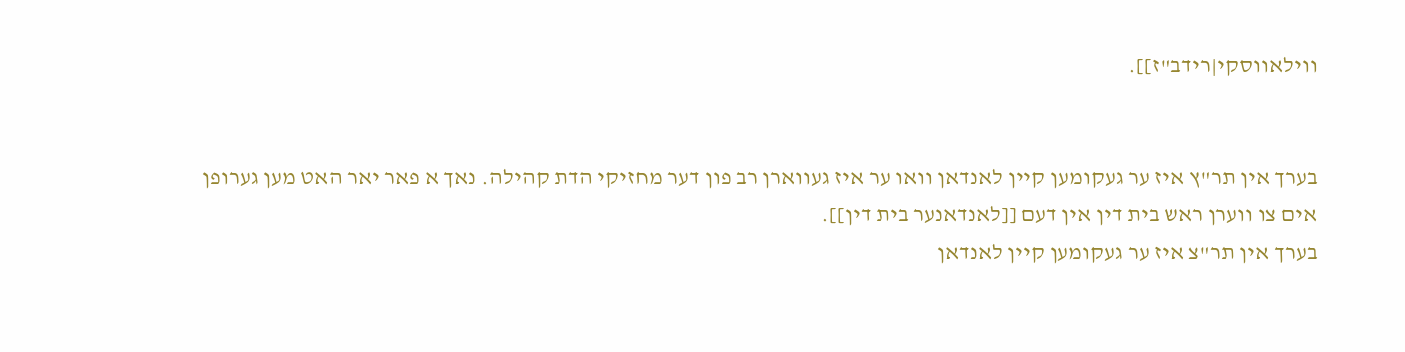ווילאווסקי|רידב"ז]].


בערך אין תר"ץ איז ער געקומען קיין לאנדאן וואו ער איז געווארן רב פון דער מחזיקי הדת קהילה. נאך א פאר יאר האט מען גערופן אים צו ווערן ראש בית דין אין דעם [[לאנדאנער בית דין]].
בערך אין תר"צ איז ער געקומען קיין לאנדאן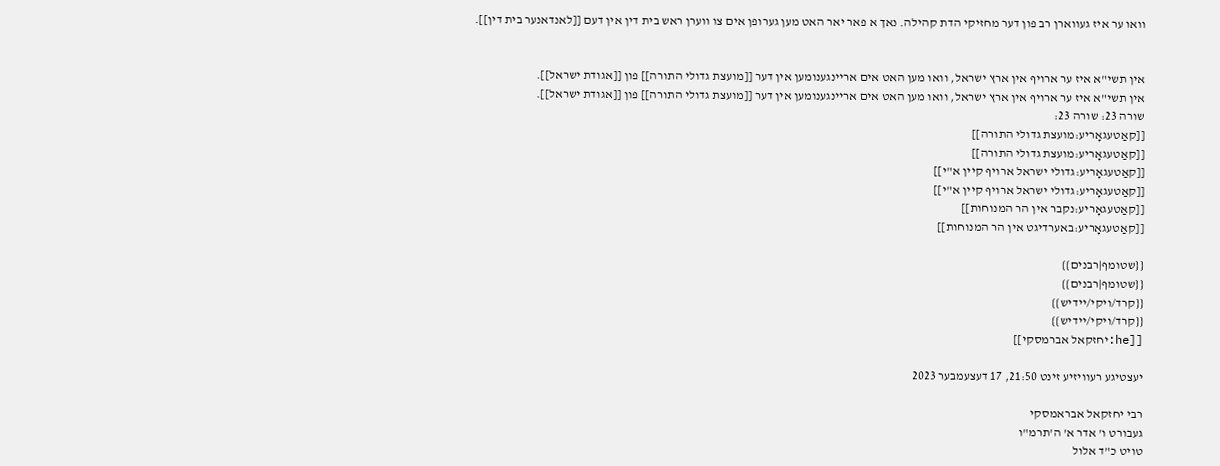וואו ער איז געווארן רב פון דער מחזיקי הדת קהילה. נאך א פאר יאר האט מען גערופן אים צו ווערן ראש בית דין אין דעם [[לאנדאנער בית דין]].


אין תשי"א איז ער ארויף אין ארץ ישראל, וואו מען האט אים אריינגענומען אין דער [[מועצת גדולי התורה]] פון [[אגודת ישראל]].
אין תשי"א איז ער ארויף אין ארץ ישראל, וואו מען האט אים אריינגענומען אין דער [[מועצת גדולי התורה]] פון [[אגודת ישראל]].
שורה 23: שורה 23:
[[קאַטעגאָריע:מועצת גדולי התורה]]
[[קאַטעגאָריע:מועצת גדולי התורה]]
[[קאַטעגאָריע:גדולי ישראל ארויף קיין א"י]]
[[קאַטעגאָריע:גדולי ישראל ארויף קיין א"י]]
[[קאַטעגאָריע:נקבר אין הר המנוחות]]
[[קאַטעגאָריע:באערדיגט אין הר המנוחות]]

{{שטומף|רבנים}}
{{שטומף|רבנים}}
{{קרד/ויקי/יידיש}}
{{קרד/ויקי/יידיש}}
[[he:יחזקאל אברמסקי]]

יעצטיגע רעוויזיע זינט 21:50, 17 דעצעמבער 2023

רבי יחזקאל אבראמסקי
געבורט ו' אדר א' ה'תרמ"ו
טויט כ"ד אלול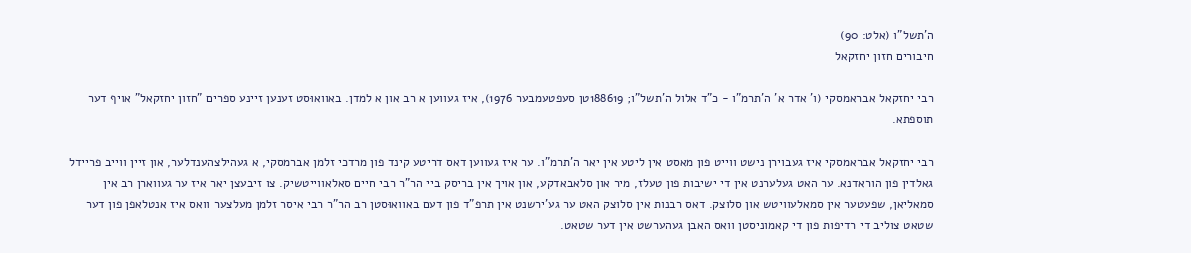ה'תשל"ו (אלט: 90)
חיבורים חזון יחזקאל

רבי יחזקאל אבראמסקי (ו' אדר א' ה'תרמ"ו - כ"ד אלול ה'תשל"ו; 188619טן סעפטעמבער 1976), איז געווען א רב און א למדן. באוואוּסט זענען זיינע ספרים "חזון יחזקאל" אויף דער תוספתא.

רבי יחזקאל אבראמסקי איז געבוירן נישט ווייט פון מאסט אין ליטע אין יאר ה'תרמ"ו. ער איז געווען דאס דריטע קינד פון מרדכי זלמן אברמסקי, א געהילצהענדלער, און זיין ווייב פריידל גאלדין פון הוראדנא. ער האט געלערנט אין די ישיבות פון טעלז, מיר און סלאבאדקע, און אויך אין בריסק ביי הר"ר רבי חיים סאלאווייטשיק. צו זיבעצן יאר איז ער געווארן רב אין סמאליאן, שפעטער אין סמאלעוויטש און סלוצק. דאס רבנות אין סלוצק האט ער גע'ירשנט אין תרפ"ד פון דעם באוואוּסטן רב הר"ר רבי איסר זלמן מעלצער וואס איז אנטלאפן פון דער שטאט צוליב די רדיפות פון די קאמוניסטן וואס האבן געהערשט אין דער שטאט.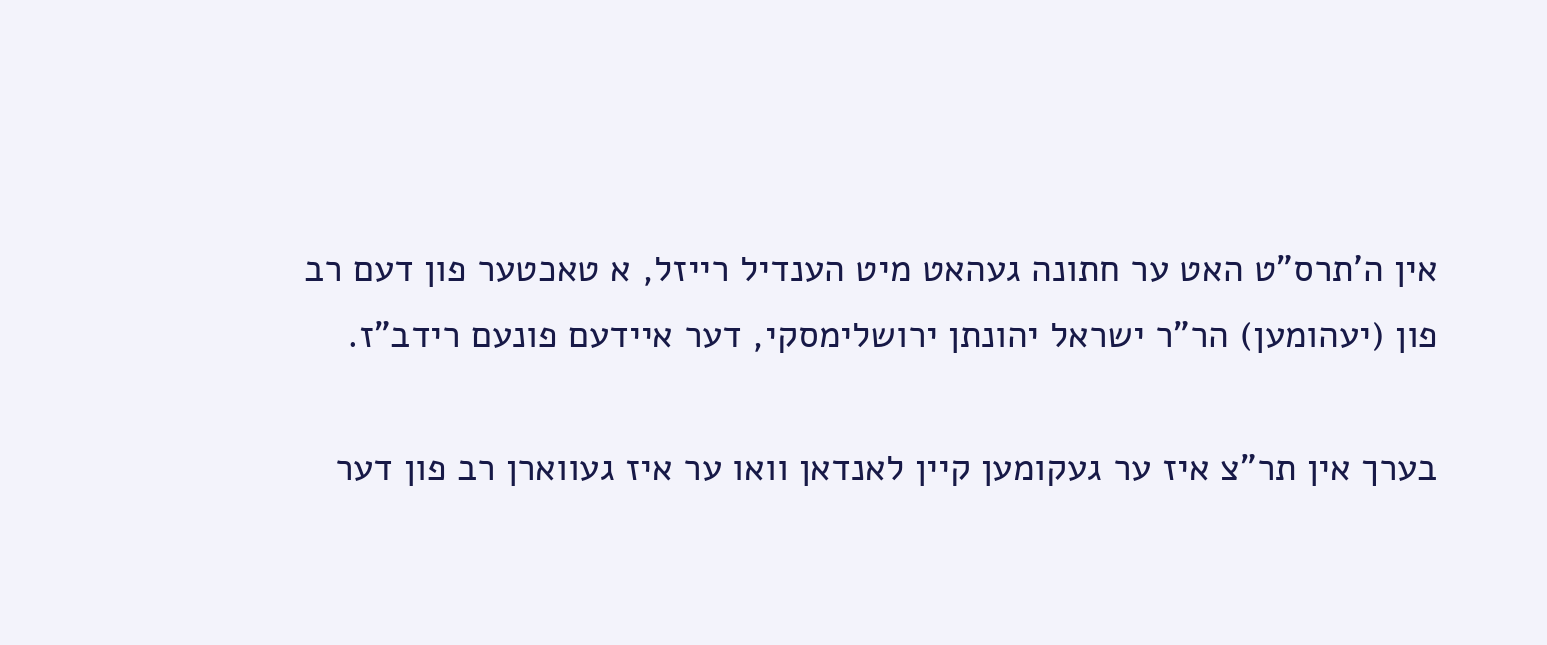אין ה'תרס"ט האט ער חתונה געהאט מיט הענדיל רייזל, א טאכטער פון דעם רב פון (יעהומען) הר"ר ישראל יהונתן ירושלימסקי, דער איידעם פונעם רידב"ז.

בערך אין תר"צ איז ער געקומען קיין לאנדאן וואו ער איז געווארן רב פון דער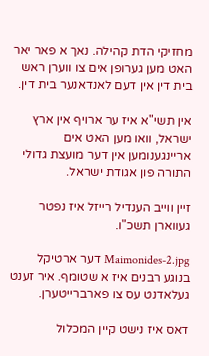מחזיקי הדת קהילה. נאך א פאר יאר האט מען גערופן אים צו ווערן ראש בית דין אין דעם לאנדאנער בית דין.

אין תשי"א איז ער ארויף אין ארץ ישראל, וואו מען האט אים אריינגענומען אין דער מועצת גדולי התורה פון אגודת ישראל.

זיין ווייב הענדיל רייזל איז נפטר געווארן תשכ"ו.

Maimonides-2.jpg דער ארטיקל בנוגע רבנים איז א שטומף. איר זענט געלאדנט עס צו פארברייטערן.

דאס איז נישט קיין המכלול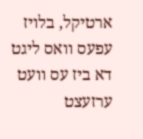ארטיקל, בלויז עפעס וואס ליגט דא ביז עס וועט ערזעצט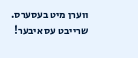ווערן מיט בעסערס. שרייבט עס איבער!